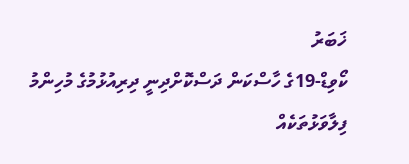ޚަބަރު
ކޯވިޑް-19ގެ ހާސްކަން ދަސްކޮށްދިނީ ދިރިއުޅުމުގެ މުހިންމު ފިލާވަޅުތަކެއް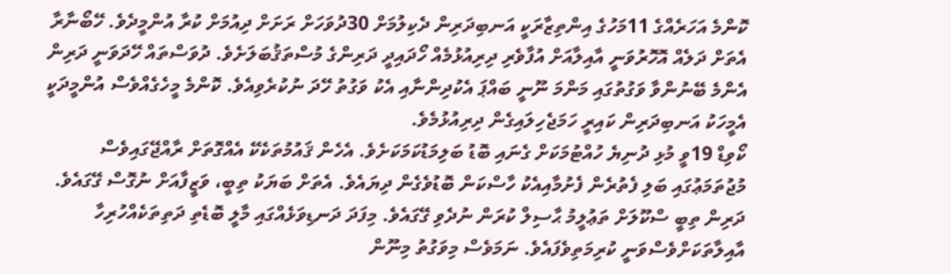ކޮންމެ އަހަރެއްގެ 11މަހުގެ އިންތިޒާރަކީ އަނބިދަރިން ދެކިލުމަށް 30ދުވަހަށް ރަށަށް ދިއުމަށް ކުރާ އުންމީދެވެ. ހޭބޯނާރާ އެތަށް ދަލެއް އޮހޮރުވަނީ އާއިލާއަށް އުފާވެރި ދިރިއުޅުމެއް ހޯދައިދީ ދަރިންގެ މުސްތަޤުބަލަށެވެ. ދުވަސްތައް ހޭދަވަނީ ދަރިން އެންމެ ބޭނުންވާ ވަގުތުގައި މަންމަ ނޫނީ ބައްޕަ އެކުދިންނާއި އެކު ވަގުތު ހޭދަ ނުކުރެވިއެވެ. ކޮންމެ މީހެގެއްވެސް އުންމީދަކީ އެމީހަކު އަނބިދަރިން ކައިރީ ހަމަޖެހިލައިގެން ދިރިއުޅުމެވެ.
ކޯވިޑް 19ވީ މުޅި ދުނިޔެ ހުއްޓުމަކަށް ގެނައި ބޮޑު ބަލިމަޑުކަމަކަށެވެ. އެހެން ޤައުމުތަކެކޭ އެއްގޮތަށް ރާއްޖޭގައިވެސް މުޖުތަމަޢުގައި ބަލި ފެތުރެން ފެށުމާއިއެކު ހާސްކަން ބޮޑުވެގެން ދިޔައެވެ. އެތަށް ބަޔަކު ތިބީ، ވަޒީފާއަށް ނުގޮސް ގޭގައެވެ. ދަރިން ތިބީ ސްކޫލަށް ތަޢުލީމު ޙާސިލް ކުރަން ނުދެވި ގޭގައެވެ. މިފަދަ ދަނޑިވަޅެއްގައި މާލީ ބޮޑެތި ދަތިތަކެއްހުރިހާ އާއިލާތަކަށްވެސްވަނީ ކުރިމަތިވެފައެވެ. ނަމަވެސް މިވަގުތު މިނޫން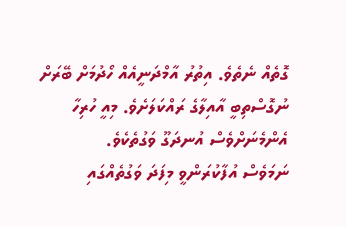ގޮތެއް ނެތެވެ. އިތުރު އާމްދަނީއެއް ހޯދުމަށް ބޭރަށް ނުގޮސްތިބީ އާއިލާގެ ރައްކަލަށެވެ. މިއީ ހުރިހާ އެންމެނަށްވެސް އުނދަގޫ ވަގުތެކެވެ.
ނަމަވެސް އުފާކުރަންވީ މިފަދަ ވަގުތެއްގައި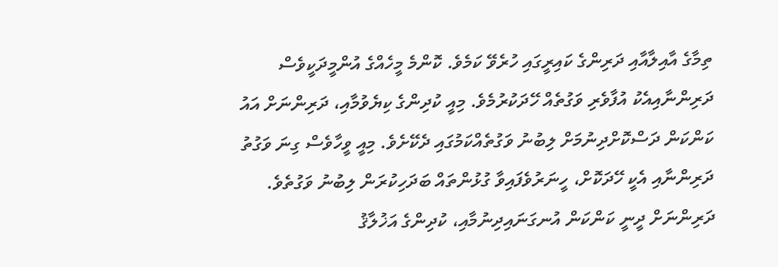ތިމާގެ އާއިލާއާއި ދަރިންގެ ކައިރީގައި ހުރެވޭ ކަމެވެ. ކޮންމެ މީހެއްގެ އުންމީދަކީވެސް ދަރިންނާއިއެކު އުފާވެރި ވަގުތެއް ހޭދަކުރުމެވެ. މިއީ ކުދިންގެ ކިޔެވުމާއި، ދަރިންނަށް އައު ކަންކަން ދަސްކޮށްދިނުމަށް ލިބުނު ވަގުތެއްކަމުގައި ދެކޭށެވެ. މިއީ ވީހާވެސް ގިނަ ވަގުތު ދަރިންނާއި އެކީ ހޭދަކޮށް، ހީނަރުވެފައިވާ ގުޅުންތައް ބަދަހިކުރަން ލިބުނު ވަގުތެވެ.
ދަރިންނަށް ދީނީ ކަންކަން އުނގަނައިދިނުމާއި، ކުދިންގެ އަޚުލާޤު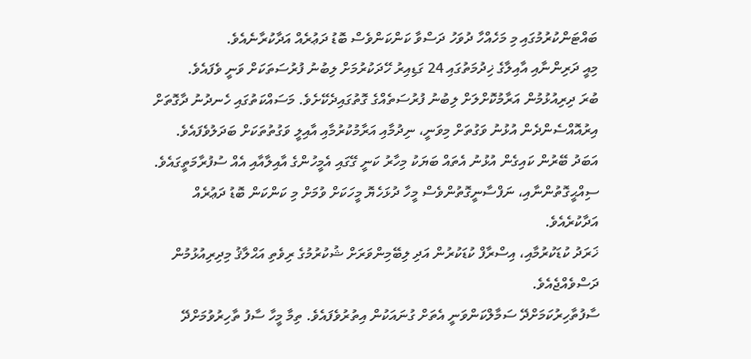ބައްޓަންކުރުމުގައި މި މަހެއްހާ ދުވަހު ދަސްވާ ކަންކަންވެސް ބޮޑު ދަޢުރެއް އަދާކުރާނެއެވެ.
މިއީ ދަރިންނާއި އާއިލާގެ ޚިދުމަތުގައި 24 ގަޑިއިރު ހޭދަކުރުމަށް ލިބުނު ފުރުސަތަކަށް ވަނީ ވެފައެވެ.
ބުރަ ދިރިއުޅުމުން އަރާމުކޮށްލަށް ލިބުނު ފުރުސަތެއްގެ ގޮތުގައިދެކޭށެވެ. މަސައްކަތުގައި ހެނދުނު ދާގޮތަށް އިރުއޮއްސެންދެން އުޅުނު ވަގުތަށް މިވަނީ، ނިދުމާއި އަރާމުކުރުމާއި އާއިލީ ވަގުތުތަކަށް ބަދަލުވެފައެވެ.
އަބަދު ބޭރުން ކައިގެން އުޅުނު އެތައް ބަޔަކު މިހާރު ކަނީ ގޭގައި އެމީހުންގެ އާއިލާއާއި އެއް ސުފުރާމަތީގައެވެ. ސިއްޙީގޮތުންނާއި، ނަފްސާނީގޮތުންވެސް މީހާ ދުޅަހެޔޮ މީހަކަށް ވުމަށް މި ކަންކަން ބޮޑު ދަޢުރެއް އަދާކުރެއެވެ.
ޚަރަދު ކުޑަކުރުމާއި، އިސްރާފް ކުޑަކުރުން އަދި ލިބޭމިންވަރަށް ޝުކުރުމުގެ ރިވެތި އަޙްލާޤު މިދިރިއުޅުމުން ދަސްވެއްޖެއެވެ.
ސާފުތާހިރުކަމަށްދޭ ސަމާލްކަންވަނީ އެތަށް ގުނައަކުން އިތުރުވެފައެވެ. ތިމާ މީހާ ސާފު ތާހިރުވުމަށްދޭ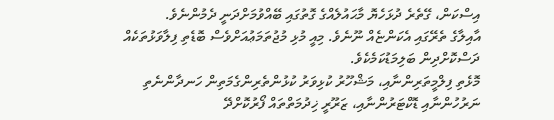އިސްކަން، ގޭތެރެ ދުޅަހެޔޮ މާޙައުލެއްގެ ގޮތުގައި ބޭއްވުމަށްދަނީ ދެމުންނެވެ.
އާއިލާގެ ތެރޭގައި އެކަންޏެއް ނޫނެވެ. މިއީ މުޅި މުޖުތަމަޢުއަށްވެސް ބޮޑެތި ފިލާވަޅުތަކެއް ދަސްކޮށްދިން ބަލިމަޑުކަމެކެވެ.
މޮޅެތި ފިލްމީތަރިންނާއި، މަޝްހޫރު ކުޅިވަރު ކުޅުންތެރިންގެމަތިން ހަނދާންނެތި ނަރުހުންނާއި ޑޮކްޓަރުންނާއި، ޒަރޫރީ ޚިދުމަތްތައް ފޯރުކޮށްދޭ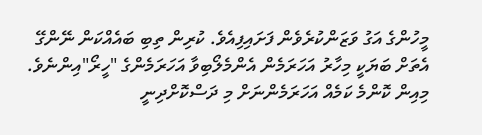މީހުންގެ އަގު ވަޒަންކުރެވެން ފަށައިފިއެވެ. ކުރިން ތިބި ބައެއްކަން ނޭންގޭ އެތަށް ބަޔަކީ މިހާރު އަހަރަމެން އެންމެލޯބިވާ އަހަރަމެންގެ "ހީރޯ"އިންނެވެ.
މިއިން ކޮންމެ ކަމެއް އަހަރަމެންނަށް މި ދަސްކޮށްދިނީ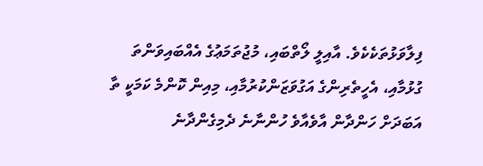ފިލާވަޅުތަކެކެވެ. އާއިލީ ލޯތްބައި، މުޖުތަމަޢުގެ އެއްބައިވަންތަ ގުޅުމާއި، އެހީތެރިންގެ އަގުވަޒަންކުރުމާއި، މިއިން ކޮންމެ ކަމަކީ ތާ އަބަދަށް ހަންދާން އާވެއާވެ ހުންނާނެ ދެމިގެންދާނެ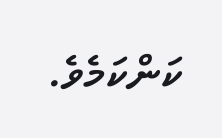ކަންކަމެވެ.